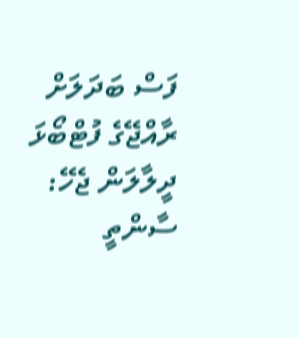ފަސް ބަދަލަށް ރާއްޖޭގެ ފުޓްބޯޅަ ދީލާލަން ޖެހޭ: ސާންތީ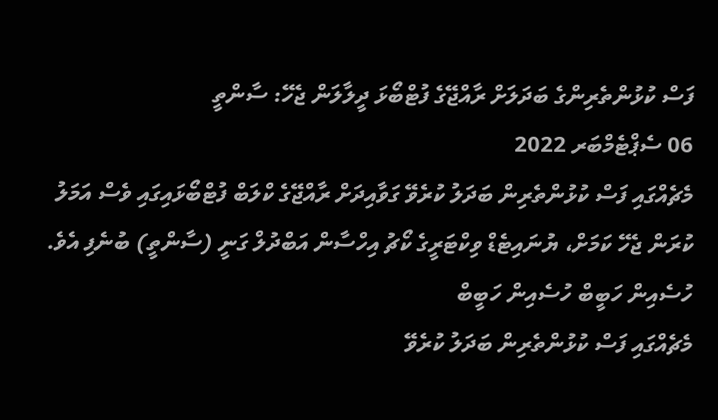ފަސް ކުޅުންތެރިންގެ ބަދަލަށް ރާއްޖޭގެ ފުޓްބޯޅަ ދީލާލަން ޖެހޭ: ސާންތީ
06 ސެޕްޓެމްބަރ 2022
މެޗެއްގައި ފަސް ކުޅުންތެރިން ބަދަލު ކުރެވޭ ގަވާއިދަށް ރާއްޖޭގެ ކްލަބް ފުޓްބޯޅައިގައި ވެސް އަމަލު ކުރަން ޖެހޭ ކަމަށް، ޔުނައިޓެޑް ވިކްޓަރީގެ ކޯޗު އިހްސާން އަބްދުލް ގަނީ (ސާންތީ) ބުނެފި އެވެ.
ހުސެއިން ހަބީބް ހުސެއިން ހަބީބް
މެޗެއްގައި ފަސް ކުޅުންތެރިން ބަދަލު ކުރެވޭ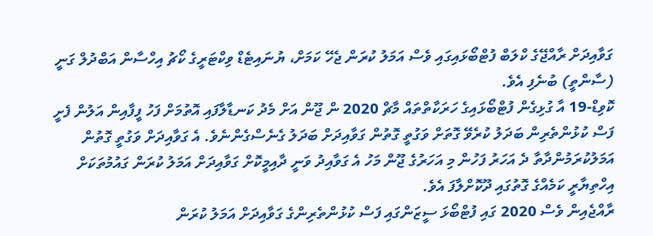ގަވާއިދަށް ރާއްޖޭގެ ކްލަބް ފުޓްބޯޅައިގައި ވެސް އަމަލު ކުރަން ޖެހޭ ކަމަށް، ޔުނައިޓެޑް ވިކްޓަރީގެ ކޯޗު އިހްސާން އަބްދުލް ގަނީ (ސާންތީ) ބުނެފި އެވެ.
ކޮވިޑް-19 އާ ގުޅިގެން ފުޓްބޯޅައިގެ ހަރަކާތްތައް މާޗް 2020 ން ޖޫން އަށް މެދު ކަނޑާލާފައި އޮތުމަށް ފަހު ފީފާއިން އަލުން ފެށީ ފަސް ކުޅުންތެރިން ބަދަލު ކުރެވޭ ގޮތަށް ވަގުތީ ގޮތުން ގަވާއިދަށް ބަދަލު ގެނެސްގެންނެވެ. އެ ގަވާއިދަށް ވަގުތީ ގޮތުން އަމަލުކުރަމުންދާތާ ދެ އަހަރު ފަހުން މި އަހަރުގެ ޖޫން މަހު އެ ގަވާއިދު ވަނީ ދާއިމީކޮށް ގަވާއިދަށް އަމަލު ކުރަން ގައުމުތަކަށް އިހްތިޔާރީ ކަމެއްގެ ގޮތުގައި ދޫކޮށްލާފަ އެވެ.
ރާއްޖެއިން ވެސް 2020 ގައި ފުޓްބޯޅަ ސީޒަންގައި ފަސް ކުޅުންތެރިންގެ ގަވާއިދަށް އަމަލު ކުރަން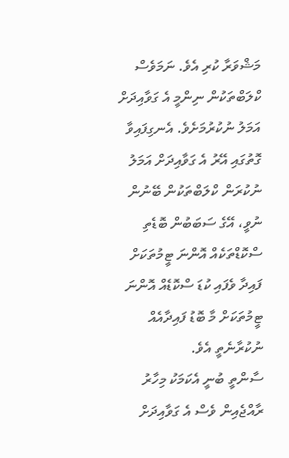މަޝްވަރާ ކުރި އެވެ. ނަމަވެސް ކްލަބްތަކުން ނިންމީ އެ ގަވާއިދަށް އަމަލު ނުކުރުމަށެވެ. އެނގިފައިވާ ގޮތުގައި އޭރު އެ ގަވާއިދަށް އަމަލު ނުކުރަން ކްލަބްތަކުން ބޭނުން ނުވީ، އޭގެ ސަބަބުން ބޮޑެތި ސްކޮޑްތަކެއް އޮންނަ ޓީމުތަކަށް ފައިދާ ވެފައި ކުޑަ ސްކޮޑެއް އޮންނަ ޓީމުތަކަށް މާ ބޮޑު ފައިދާއެއް ނުކުރާނެތީ އެވެ.
ސާންތީ ބުނީ އެކަމަކު މިހާރު ރާއްޖެއިން ވެސް އެ ގަވާއިދަށް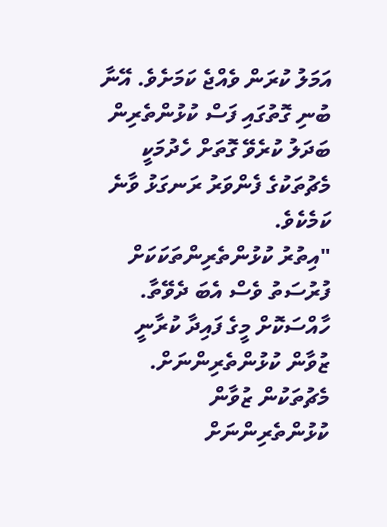އަމަލު ކުރަން ވެއްޖެ ކަމަށެވެ. އޭނާ ބުނި ގޮތުގައި ފަސް ކުޅުންތެރިން ބަދަލު ކުރެވޭ ގޮތަށް ހެދުމަކީ މެޗުތަކުގެ ފެންވަރު ރަނގަޅު ވާނެ ކަމެކެވެ.
"އިތުރު ކުޅުންތެރިންތަކަކަށް ފުރުސަތު ވެސް އެބަ ދެވޭތާ. ހާއްސަކޮށް މީގެ ފައިދާ ކުރާނީ ޒުވާން ކުޅުންތެރިންނަށް. މެޗުތަކުން ޒުވާން ކުޅުންތެރިންނަށް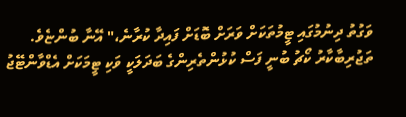ވަގުތު ދިނުމުގައި ޓީމުތަކަށް ވަރަށް ބޮޑަށް ފައިދާ ކުރާނެ،" އޭނާ ބުންޏެވެ.
ތަޖުރިބާކާރު ކޯޗު ބުނީ ފަސް ކުޅުންތެރިންގެ ބަދަލަކީ ވަކި ޓީމަކަށް އެޑްވާންޓޭޖު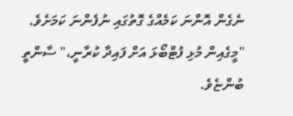ނެގެން އޮންނަ ކަމެއްގެ ގޮތުގައި ނުފެންނަ ކަމަށެވެ.
"މީގެއިން މުޅި ފުޓްބޯޅަ އަށް ފައިދާ ކުރާނީ،" ސާންތީ ބުންޏެވެ.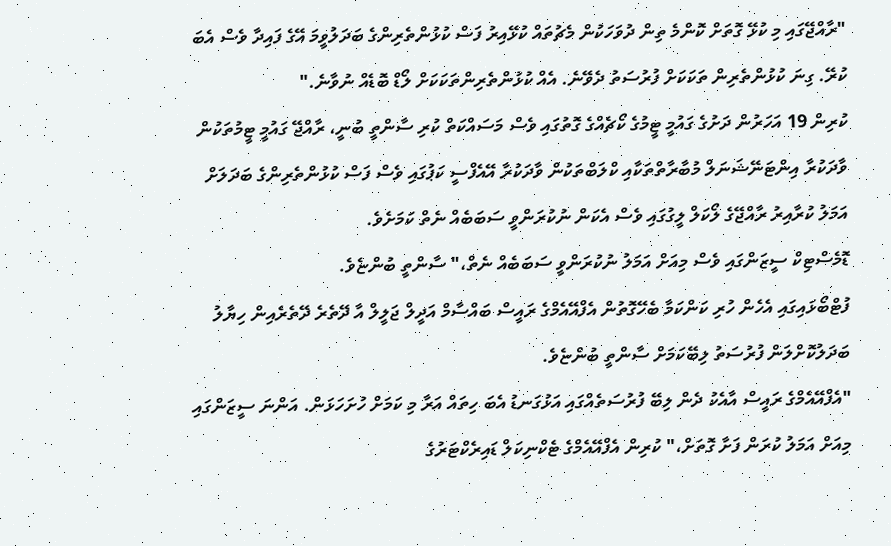"ރާއްޖޭގައި މި ކުޅޭ ގޮތަށް ކޮންމެ ތިން ދުވަހަކުން މެޗުތައް ކުޅޭއިރު ފަސް ކުޅުންތެރިންގެ ބަދަލުވީމަ އޭގެ ފައިދާ ވެސް އެބަ ކުރޭ. ގިނަ ކުޅުންތެރިން ތަކަކަށް ފުރުސަތު ދެވޭނެ. އެއް ކުޅުންތެރިންތަކަކަށް ލޯޑް ބޮޑެއް ނުވާނެ."
ކުރިން 19 އަހަރުން ދަށުގެ ގައުމީ ޓީމުގެ ކޯޗެއްގެ ގޮތުގައި ވެސް މަސައްކަތް ކުރި ސާންތީ ބުނީ، ރާއްޖޭ ގައުމީ ޓީމުތަކުން ވާދަކުރާ އިންޓަނޭޝަނަލް މުބާރާތްތަކާއި ކްލަބްތަކުން ވާދަކުރާ އޭއެފްސީ ކަޕުގައި ވެސް ފަސް ކުޅުންތެރިންގެ ބަދަލަށް އަމަލު ކުރާއިރު ރާއްޖޭގެ ލޯކަލް ލީގުގައި ވެސް އެކަން ނުކުރަންވީ ސަބަބެއް ނެތް ކަމަށެވެ.
ޑޮމެސްޓިކް ސީޒަންގައި ވެސް މިއަށް އަމަލު ނުކުރަންވީ ސަބަބެއް ނެތް،" ސާންތީ ބުންޏެވެ.
ފުޓްބޯޅައިގައި އެހެން ހުރި ކަންކަމާ ބެހޭގޮތުން އެފްއޭއެމްގެ ރައީސް ބައްސާމް އަދީލް ޖަލީލް އާ ދޭތެރެ ދޭތެރެއިން ހިޔާލު ބަދަލުކޮށްލަން ފުރުސަތު ލިބޭކަމަށް ސާންތީ ބުންޏެވެ.
"އެފްއޭއެމްގެ ރައީސް އާއެކު ދެން ލިބޭ ފުރުސަތެއްގައި އަޅުގަނޑު އެބަ ހިތައް އަރާ މި ކަމަށް ހުށަހަޅަން. އަންނަ ސީޒަންގައި މިއަށް އަމަލު ކުރަން ފަށާ ގޮތަށް،" ކުރިން އެފްއޭއެމްގެ ޓެކްނިކަލް ޑައިރެކްޓަރުގެ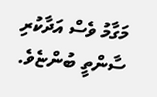މަގާމު ވެސް އަދާކުރި ސާންތީ ބުންޏެވެ.